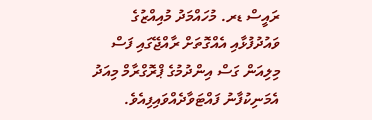ރައީސް ޑރ. މުހައްމަދު މުއިއްޒުގެ ވައުދުފުޅާއި އެއްގޮތަށް ރާއްޖޭގައި ފަސް މިލިއަން ގަސް އިންދުމުގެ ޕްރޮގްރާމް މިއަދު އެމަނިކުފާނު ފައްޓަވާދެއްވައިފިއެވެ.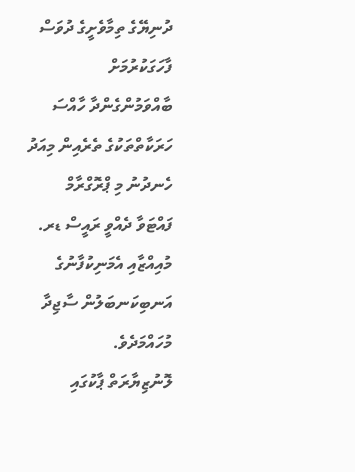ދުނިޔޭގެ ތިމާވެށީގެ ދުވަސް ފާހަގަކުރުމަށް ބާއްވަމުންގެންދާ ހާއްސަ ހަރަކާތްތަކުގެ ތެރެއިން މިއަދު ހެނދުނު މި ޕްރޮގްރާމް ފައްޓަވާ ދެއްވީ ރައީސް ޑރ. މުއިއްޒާއި އެމަނިކުފާނުގެ އަނބިކަނބަލުން ސާޖިދާ މުހައްމަދެވެ.
ލޮނުޒިޔާރަތް ޕާކުގައި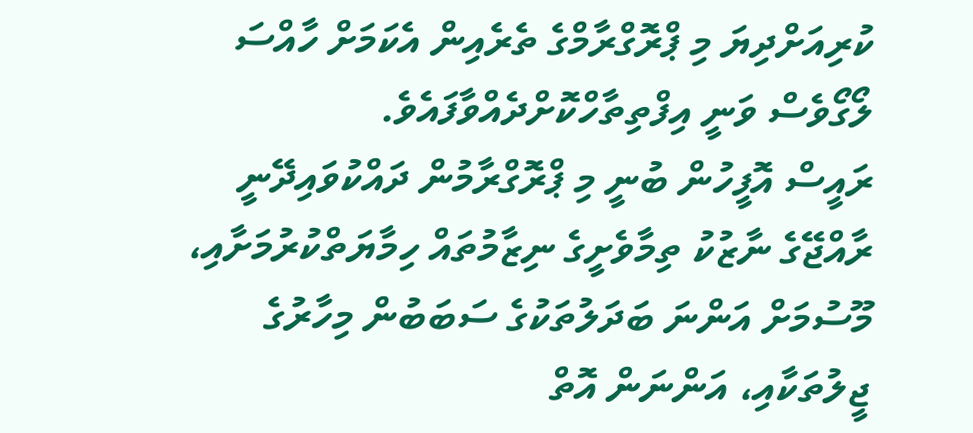ކުރިއަށްދިޔަ މި ޕްރޮގްރާމްގެ ތެރެއިން އެކަމަށް ހާއްސަ ލޯގޯވެސް ވަނީ އިފްތިތާހްކޮށްދެއްވާފައެވެ.
ރައީސް އޮފީހުން ބުނީ މި ޕްރޮގްރާމުން ދައްކުވައިދޭނީ ރާއްޖޭގެ ނާޒުކު ތިމާވެށީގެ ނިޒާމުތައް ހިމާޔަތްކުރުމަށާއި، މޫސުމަށް އަންނަ ބަދަލުތަކުގެ ސަބަބުން މިހާރުގެ ޖީލުތަކާއި، އަންނަން އޮތް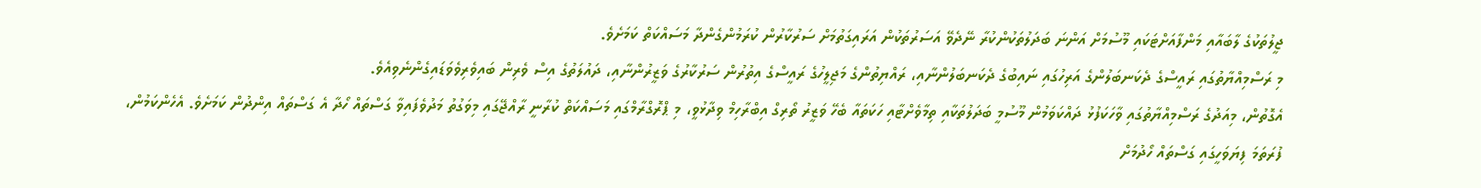ޖީލުތަކުގެ ލާބައާއި މަންފާއަށްޓަކައި މޫސުމަށް އަންނަ ބަދަލުތަކުންކުރާ ނޭދެވޭ އަސަރުތަކުން އަރައިގަތުމަށް ސަރުކާރުން ކުރަމުންގެންދާ މަސައްކަތް ކަމަށެވެ.
މި ރަސްމިއްޔާތުގައި ރައީސްގެ ދެކަނބަލުންގެ އަރިހުގައި ނައިބުގެ ދެކަނބަލުންނާއި، ރައްޔިތުންގެ މަޖިލީހުގެ ރައީސްގެ އިތުރުން ސަރުކާރުގެ ވަޒީރުންނާއި، ދައުލަތުގެ އިސް ވެރިން ބައިވެރިވެވަޑައިގެންނެވިއެވެ.
އެގޮތުން، މިއަދުގެ ރަސްމިއްޔާތުގައި ވާހަކަފުޅު ދައްކަވަމުން މޫސުމީ ބަދަލުތަކާއި ތިމާވެށްޓާއި ހަކަތައާ ބެހޭ ވަޒީރު ތޯރިގް އިބްރާހިމް ވިދާޅުވީ، މި ޕްރޮގްރާމްގައި މަސައްކަތް ކުރާނީ ރާއްޖޭގައި މިވަގުތު މަދުވެފައިވާ ގަސްތައް ހޯދާ އެ ގަސްތައް އިންދުން ކަމަށެވެ. އެހެންކަމުން، ފުރަތަމަ ފިޔަވަހީގައި ގަސްތައް ހޯދުމަށް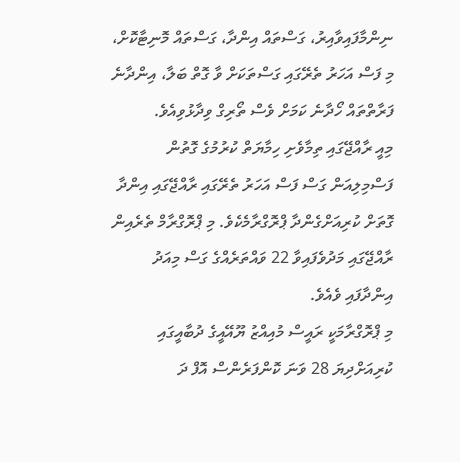ނިންމާފައިވާއިރު، ގަސްތައް އިންދާ، ގަސްތައް މޮނިޓާކޮށް، މި ފަސް އަހަރު ތެރޭގައި ގަސްތަކަށް ވާ ގޮތް ބަލާ، އިންދާނެ ފަރާތްތައް ހޯދާނެ ކަމަށް ވެސް ތޯރިގް ވިދާޅުވިއެވެ.
މިއީ ރާއްޖޭގައި ތިމާވެށި ހިމާޔަތް ކުރުމުގެ ގޮތުން ފަސްމިލިއަން ގަސް ފަސް އަހަރު ތެރޭގައި ރާއްޖޭގައި އިންދާ ގޮތަށް ކުރިއަށްގެންދާ ޕްރޮގްރާމެކެވެ. މި ޕްރޮގްރާމް ތެރެއިން ރާއްޖޭގައި މަދުވެފައިވާ 22 ވައްތަރެއްގެ ގަސް މިއަދު އިންދާފައި ވެއެވެ.
މި ޕްރޮގްރާމަކީ ރައީސް މުއިއްޒު ޔޫއޭއީގެ ދުބާއީގައި ކުރިއަށްދިޔަ 28 ވަނަ ކޮންފަރެންސް އޮފް ދަ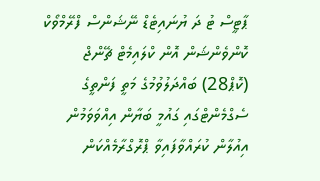ޕާޓީސް ޓު ދަ ޔުނައިޓެޑް ނޭޝަންސް ފްރޭމްވޯކް ކޮންވެންޝަން އޮން ކްލައިމެޓް ޗޭންޖް (ކޮޕް28) ބައްދަލުވުމުގެ މަތީ ފަންތީގެ ސެގްމެންޓްގައި ގައުމީ ބަޔާން އިއްވަވަމުން އިއުލާން ކުރައްވާފައިވާ ޕްރޮގްރާމެއްކަން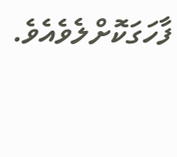ފާހަގަކޮށްލެވެއެވެ.